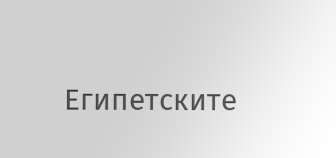Египетските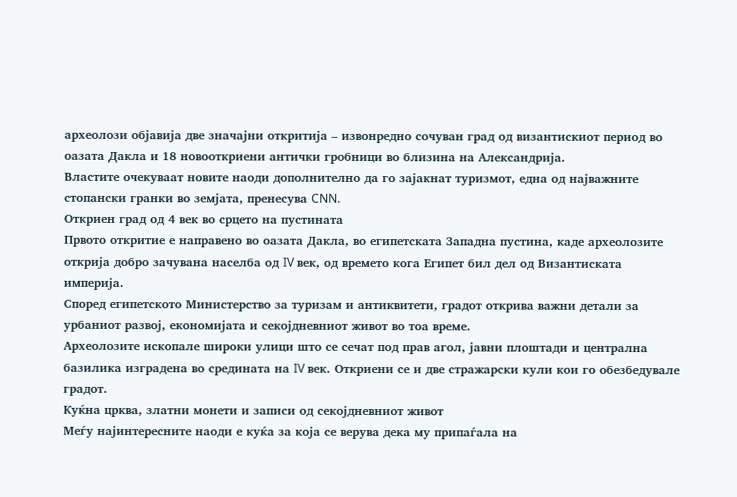археолози објавија две значајни откритија – извонредно сочуван град од византискиот период во оазата Дакла и 18 новооткриени антички гробници во близина на Александрија.
Властите очекуваат новите наоди дополнително да го зајакнат туризмот, една од најважните стопански гранки во земјата, пренесува CNN.
Откриен град од 4 век во срцето на пустината
Првото откритие е направено во оазата Дакла, во египетската Западна пустина, каде археолозите открија добро зачувана населба од IV век, од времето кога Египет бил дел од Византиската империја.
Според египетското Министерство за туризам и антиквитети, градот открива важни детали за урбаниот развој, економијата и секојдневниот живот во тоа време.
Археолозите ископале широки улици што се сечат под прав агол, јавни плоштади и централна базилика изградена во средината на IV век. Откриени се и две стражарски кули кои го обезбедувале градот.
Куќна црква, златни монети и записи од секојдневниот живот
Меѓу најинтересните наоди е куќа за која се верува дека му припаѓала на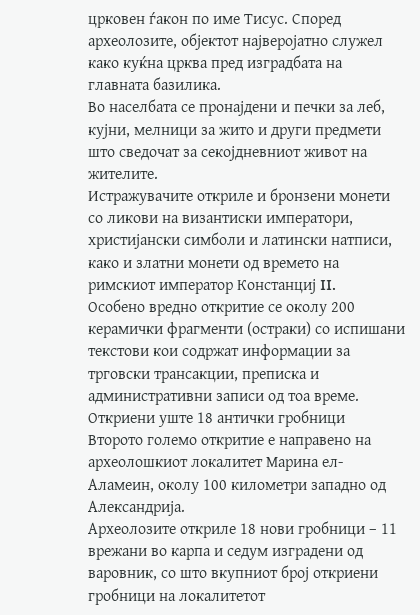црковен ѓакон по име Тисус. Според археолозите, објектот најверојатно служел како куќна црква пред изградбата на главната базилика.
Во населбата се пронајдени и печки за леб, кујни, мелници за жито и други предмети што сведочат за секојдневниот живот на жителите.
Истражувачите откриле и бронзени монети со ликови на византиски императори, христијански симболи и латински натписи, како и златни монети од времето на римскиот император Констанциј II.
Особено вредно откритие се околу 200 керамички фрагменти (остраки) со испишани текстови кои содржат информации за трговски трансакции, преписка и административни записи од тоа време.
Откриени уште 18 антички гробници
Второто големо откритие е направено на археолошкиот локалитет Марина ел-Аламеин, околу 100 километри западно од Александрија.
Археолозите откриле 18 нови гробници – 11 врежани во карпа и седум изградени од варовник, со што вкупниот број откриени гробници на локалитетот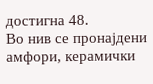достигна 48.
Во нив се пронајдени амфори, керамички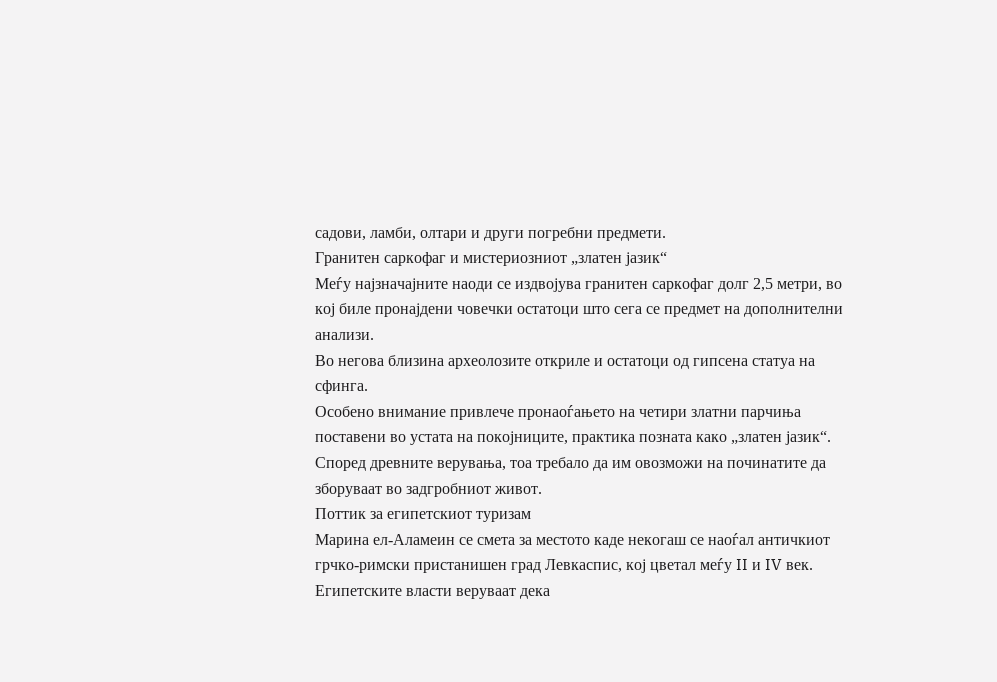садови, ламби, олтари и други погребни предмети.
Гранитен саркофаг и мистериозниот „златен јазик“
Меѓу најзначајните наоди се издвојува гранитен саркофаг долг 2,5 метри, во кој биле пронајдени човечки остатоци што сега се предмет на дополнителни анализи.
Во негова близина археолозите откриле и остатоци од гипсена статуа на сфинга.
Особено внимание привлече пронаоѓањето на четири златни парчиња поставени во устата на покојниците, практика позната како „златен јазик“. Според древните верувања, тоа требало да им овозможи на починатите да зборуваат во задгробниот живот.
Поттик за египетскиот туризам
Марина ел-Аламеин се смета за местото каде некогаш се наоѓал античкиот грчко-римски пристанишен град Левкаспис, кој цветал меѓу II и IV век.
Египетските власти веруваат дека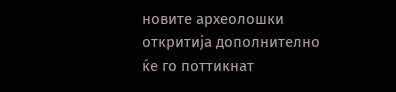новите археолошки откритија дополнително ќе го поттикнат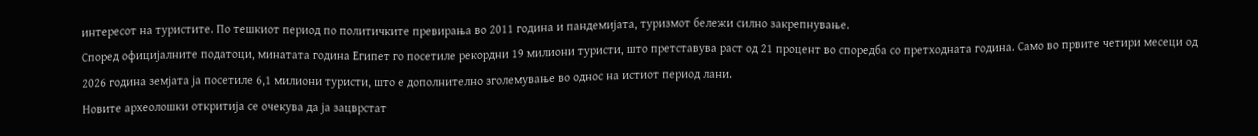интересот на туристите. По тешкиот период по политичките превирања во 2011 година и пандемијата, туризмот бележи силно закрепнување.
Според официјалните податоци, минатата година Египет го посетиле рекордни 19 милиони туристи, што претставува раст од 21 процент во споредба со претходната година. Само во првите четири месеци од 2026 година земјата ја посетиле 6,1 милиони туристи, што е дополнително зголемување во однос на истиот период лани.
Новите археолошки откритија се очекува да ја зацврстат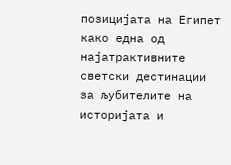позицијата на Египет како една од најатрактивните светски дестинации за љубителите на историјата и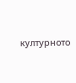културното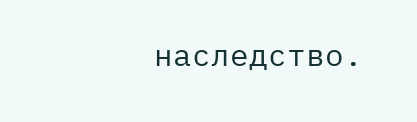наследство.